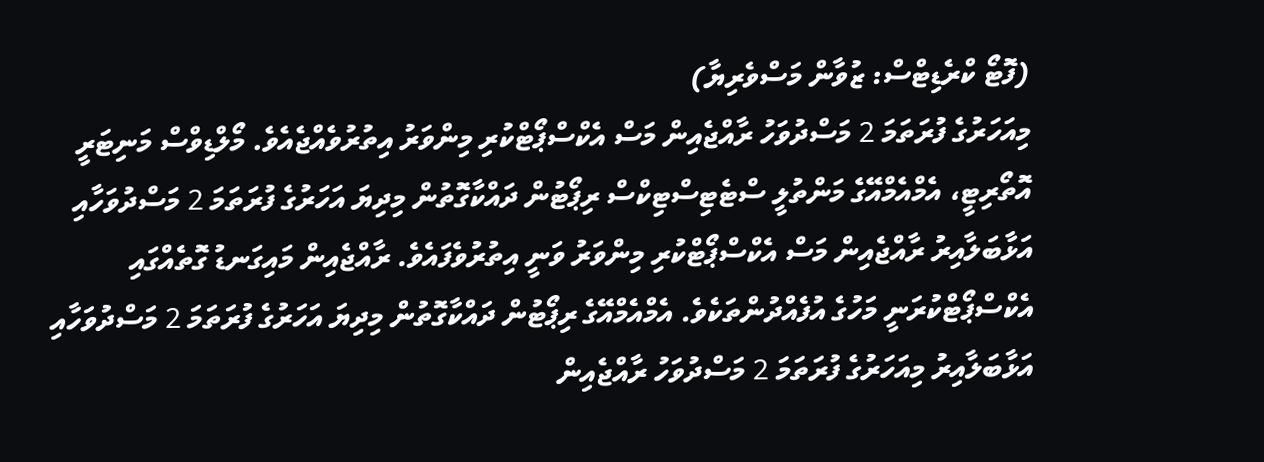(ފޮޓޯ ކްރެޑިޓްސް: ޒުވާން މަސްވެރިޔާ)
މިއަހަރުގެ ފުރަތަމަ 2 މަސްދުވަހު ރާއްޖެއިން މަސް އެކްސްޕޯޓްކުރި މިންވަރު އިތުރުވެއްޖެއެވެ. މޯލްޑިވްސް މަނިޓަރީ އޮތޯރިޓީ، އެމްއެމްއޭގެ މަންތުލީ ސްޓެޓިސްޓިކްސް ރިޕޯޓުން ދައްކާގޮތުން މިދިޔަ އަހަރުގެ ފުރަތަމަ 2 މަސްދުވަހާއި އަޅާބަލާއިރު ރާއްޖެއިން މަސް އެކްސްޕޯޓްކުރި މިންވަރު ވަނީ އިތުރުވެފައެވެ. ރާއްޖެއިން މައިގަނޑު ގޮތެއްގައި އެކްސްޕޯޓްކުރަނީ މަހުގެ އުފެއްދުންތަކެވެ. އެމްއެމްއޭގެ ރިޕޯޓުން ދައްކާގޮތުން މިދިޔަ އަހަރުގެ ފުރަތަމަ 2 މަސްދުވަހާއި އަޅާބަލާއިރު މިއަހަރުގެ ފުރަތަމަ 2 މަސްދުވަހު ރާއްޖެއިން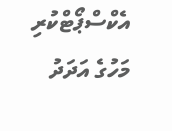އެކްސްޕޯޓްކުރި މަހުގެ އަދަދު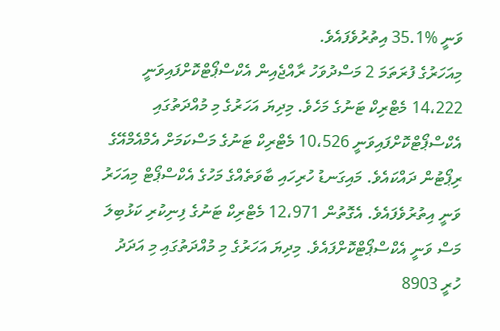ވަނީ %35.1 އިތުރުވެފައެވެ.
މިއަހަރުގެ ފުރަތަމަ 2 މަސްދުވަހު ރާއްޖެއިން އެކްސްޕޯޓްކޮށްފައިވަނީ 14،222 މެޓްރިކް ޓަނުގެ މަހެވެ. މިދިޔަ އަހަރުގެ މި މުއްދަތުގައި އެކްސްޕޯޓްކޮށްފައިވަނީ 10،526 މެޓްރިކް ޓަނުގެ މަސްކަމަށް އެމްއެމްއޭގެ ރިޕޯޓުން ދައްކައެވެ. މައިގަނޑު ހުރިހައި ބާވަތެއްގެ މަހުގެ އެކްސްޕޯޓް މިއަހަރު ވަނީ އިތުރުވެފައެވެ. އެގޮތުން 12،971 މެޓްރިކް ޓަނުގެ ފިނިކުރި ކަޅުބިލަ މަސް ވަނީ އެކްސްޕޯޓްކޮށްފައެވެ. މިދިޔަ އަހަރުގެ މި މުއްދަތުގައި މި އަދަދު ހުރީ 8903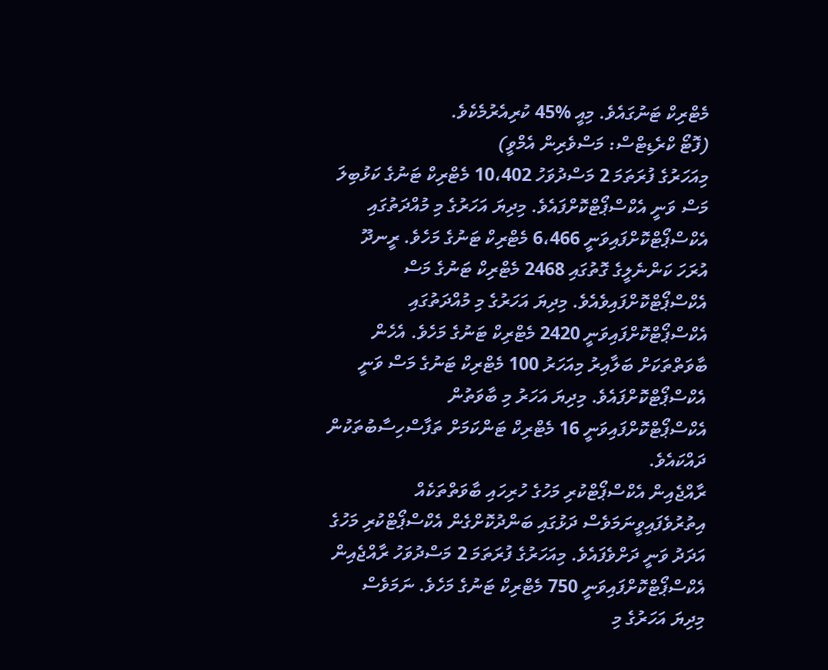މެޓްރިކް ޓަނުގައެވެ. މިއީ %45 ކުރިއެރުމެކެވެ.
(ފޮޓޯ ކްރެޑިޓްސް: މަސްވެރިން އެމްވީ)
މިއަހަރުގެ ފުރަތަމަ 2 މަސްދުވަހު 10،402 މެޓްރިކް ޓަނުގެ ކަޅުބިލަ މަސް ވަނީ އެކްސްޕޯޓްކޮށްފައެވެ. މިދިޔަ އަހަރުގެ މި މުއްދަތުގައި އެކްސްޕޯޓްކޮށްފައިވަނީ 6،466 މެޓްރިކް ޓަނުގެ މަހެވެ. ރީނދޫ އުރަހަ ކަންނެލީގެ ގޮތުގައި 2468 މެޓްރިކް ޓަނުގެ މަސް އެކްސްޕޯޓްކޮށްފައިވެއެވެ. މިދިޔަ އަހަރުގެ މި މުއްދަތުގައި އެކްސްޕޯޓްކޮށްފައިވަނީ 2420 މެޓްރިކް ޓަނުގެ މަހެވެ. އެހެން ބާވަތްތަކަށް ބަލާއިރު މިއަހަރު 100 މެޓްރިކް ޓަނުގެ މަސް ވަނީ އެކްސްޕޯޓްކޮށްފައެވެ. މިދިޔަ އަހަރު މި ބާވަތުން އެކްސްޕޯޓްކޮށްފައިވަނީ 16 މެޓްރިކް ޓަންކަމަށް ތަފާސްހިސާބުތަކުން ދައްކައެވެ.
ރާއްޖެއިން އެކްސްޕޯޓްކުރި މަހުގެ ހުރިހައި ބާވަތްތަކެއް އިތުރުވެފައިވީނަމަވެސް ދަޅުގައި ބަންދުކޮށްގެން އެކްސްޕޯޓްކުރި މަހުގެ އަދަދު ވަނީ ދަށްވެފައެވެ. މިއަހަރުގެ ފުރަތަމަ 2 މަސްދުވަހު ރާއްޖެއިން އެކްސްޕޯޓްކޮށްފައިވަނީ 750 މެޓްރިކް ޓަނުގެ މަހެވެ. ނަމަވެސް މިދިޔަ އަހަރުގެ މި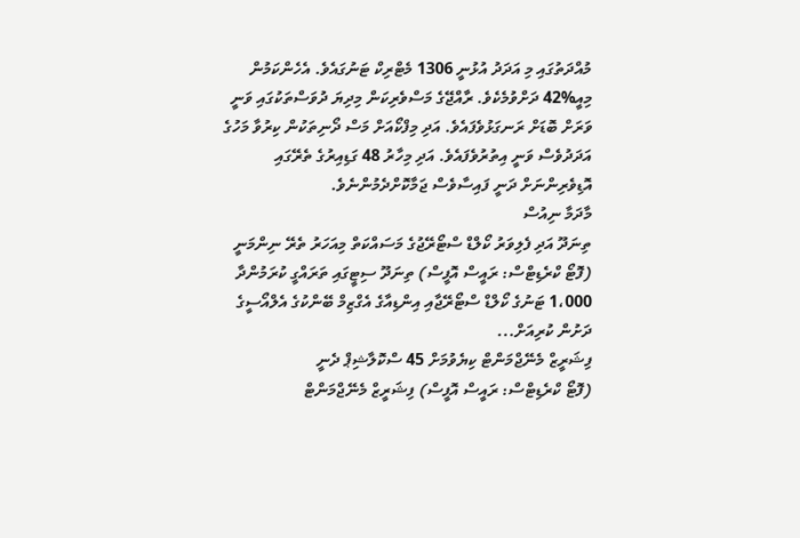މުއްދަތުގައި މި އަދަދު އުޅުނީ 1306 މެޓްރިކް ޓަނުގައެވެ. އެހެންކަމުން މިއީ%42 ދަށްވުމެކެވެ. ރާއްޖޭގެ މަސްވެރިކަން މިދިޔަ ދުވަސްތަކުގައި ވަނީ ވަރަށް ބޮޑަށް ރަނގަޅުވެފައެވެ. އަދި މިފްކޯއަށް މަސް ދޯނިތަކުން ކިރުވާ މަހުގެ އަދަދުވެސް ވަނީ އިތުރުވެފައެވެ. އަދި މިހާރު 48 ގަޑިއިރުގެ ތެރޭގައި އޮޑިވެރިންނަށް ދަނީ ފައިސާވެސް ޖަމާކޮށްދެމުންނެވެ.
މާދަމާ ނިއުސް
ތިނަދޫ އަދި ފެލިވަރު ކޯލްޑް ސްޓޯރޭޖުގެ މަސައްކަތް މިއަހަރު ތެރޭ ނިންމަނީ
(ފޮޓޯ ކްރެޑިޓްސް: ރައީސް އޮފީސް) ތިނަދޫ ސިޓީގައި ތަރައްގީ ކުރަމުންދާ 1،000 ޓަނުގެ ކޯލްޑް ސްޓޯރޭޖާއި އިންޑިއާގެ އެގްޒިމް ބޭންކުގެ އެލްއޯސީގެ ދަށުން ކުރިއަށް...
ފިޝަރީޒް މެނޭޖްމަންޓް ކިޔެވުމަށް 45 ސްކޮލާޝިޕް ދެނީ
(ފޮޓޯ ކްރެޑިޓްސް: ރައީސް އޮފީސް) ފިޝަރީޒް މެނޭޖްމަންޓް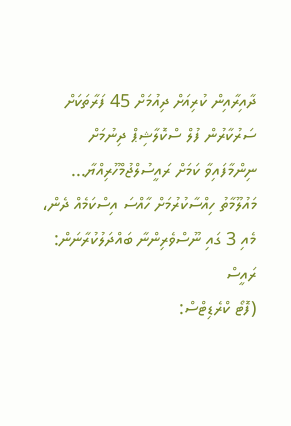ދާއިރާއިން ކުރިއަށް ދިއުމަށް 45 ފަރާތަކަށް ސަރުކާރުން ފުލް ސްކޮލާޝިޕް ދިނުމަށް ނިންމާފައިވާ ކަމަށް ރައީސުލްޖުމްހޫރިއްޔާ...
މައުލޫމާތު ހިއްސާކުރުމަށް ހާއްސަ އިސްކަމެއް ދެން، މެއި 3 ގައި ނޫސްވެރިންނާ ބައްދަލުކުރާނަން: ރައީސް
(ފޮޓޯ ކްރެޑިޓްސް: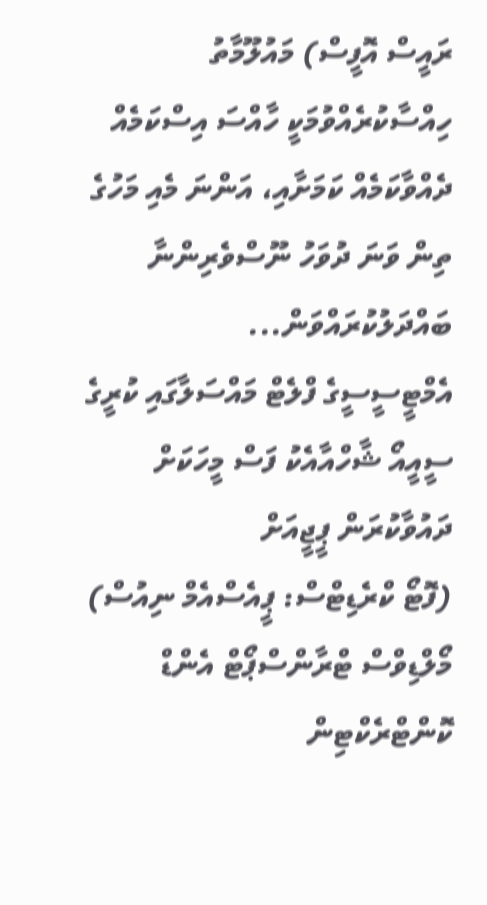ރައީސް އޮފީސް) މައުލޫމާތު ހިއްސާކުރެއްވުމަކީ ހާއްސަ އިސްކަމެއް ދެއްވާކަމެއް ކަމަށާއި، އަންނަ މެއި މަހުގެ ތިން ވަނަ ދުވަހު ނޫސްވެރިންނާ ބައްދަލުކުރައްވަން...
އެމްޓީސީސީގެ ފްލެޓް މައްސަލާގައި ކުރީގެ ސީއީއޯ ޝާހްއާއެކު ފަސް މީހަކަށް ދައުވާކުރަން ޕީޖީއަށް
(ފޮޓޯ ކްރެޑިޓްސް: ޕީއެސްއެމް ނިއުސް) މޯލްޑިވްސް ޓްރާންސްޕޯޓް އެންޑް ކޮންޓްރެކްޓިން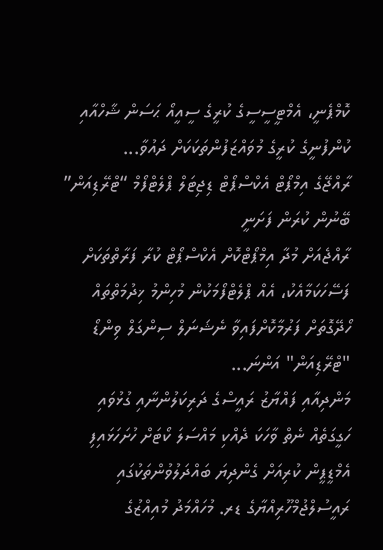ކޮމްޕެނީ، އެމްޓީސީސީގެ ކުރީގެ ސީއީއޯ ޙަސަން ޝާހްއާއި ކުންފުނީގެ ކުރީގެ މުވައްޒަފުންތަކަކަށް ދައުވާ...
ރާއްޖޭގެ އިމްޕޯޓް އެކްސްޕޯޓް ޑިޖިޓަލް ޕްލެޓްފޯމް “ޓްރޭޑިއަން” ބޭނުން ކުރަން ފަށަނީ
ރާއްޖެއަށް މުދާ އިމްޕޯޓްކޮށް އެކްސްޕޯޓް ކުރާ ފަރާތްތަކަށް ފަސޭހަކަމާއެކު، އެއް ޕްލެޓްފޯމަކުން މުހިންމު ޚިދުމަތްތައް ހޯދޭގޮތަށް ފަރުމާކޮށްފައިވާ ނެޝަނަލް ސިންގަލް ވިންޑޯ "ޓްރޭޑިއަން" އަންނަ...
މަންދިއާއި ފައްޔާޒު ރައީސްގެ ދަރިކަލުންނާއި ގުޅުވައި ހަގީގަތެއް ނެތް ވާހަކަ ދެއްކި މައްސަލަ ކޯޓަށް ހުށަހަޅައިފި
އެމްޑީޕީން ކުރިއަށް ގެންދިޔަ ބައްދަލުވުންތަކުގައި ރައީސުލްޖުމްހޫރިއްޔާގެ ޑރ. މުހައްމަދު މުއިއްޒުގެ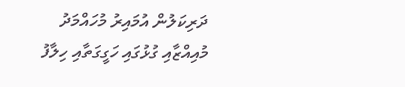ދަރިކަލުން އުމައިރު މުހައްމަދު މުއިއްޒާއި ގުޅުގައި ހަގީގަތާއި ހިލާފު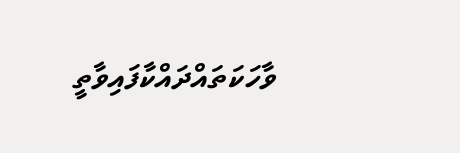ވާހަކަތައްދައްކާފައިވާތީ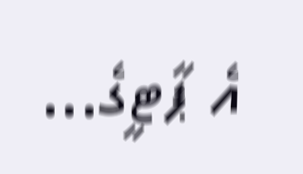އެ ޕާޓީގެ...